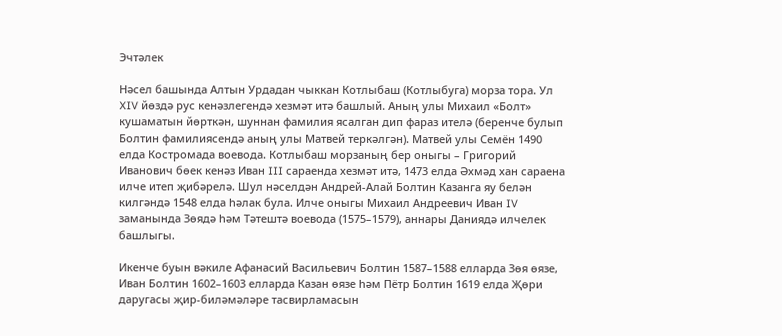Эчтәлек

Нәсел башында Алтын Урдадан чыккан Котлыбаш (Котлыбуга) морза тора. Ул XIV йөздә рус кенәзлегендә хезмәт итә башлый. Аның улы Михаил «Болт» кушаматын йөрткән, шуннан фамилия ясалган дип фараз ителә (беренче булып Болтин фамилиясендә аның улы Матвей теркәлгән). Матвей улы Семён 1490 елда Костромада воевода. Котлыбаш морзаның бер оныгы – Григорий Иванович бөек кенәз Иван III сараенда хезмәт итә, 1473 елда Әхмәд хан сараена илче итеп җибәрелә. Шул нәселдән Андрей-Алай Болтин Казанга яу белән килгәндә 1548 елда һәлак була. Илче оныгы Михаил Андреевич Иван IV заманында Зөядә һәм Тәтештә воевода (1575–1579), аннары Даниядә илчелек башлыгы.

Икенче буын вәкиле Афанасий Васильевич Болтин 1587–1588 елларда Зөя өязе, Иван Болтин 1602–1603 елларда Казан өязе һәм Пётр Болтин 1619 елда Җөри даругасы җир-биләмәләре тасвирламасын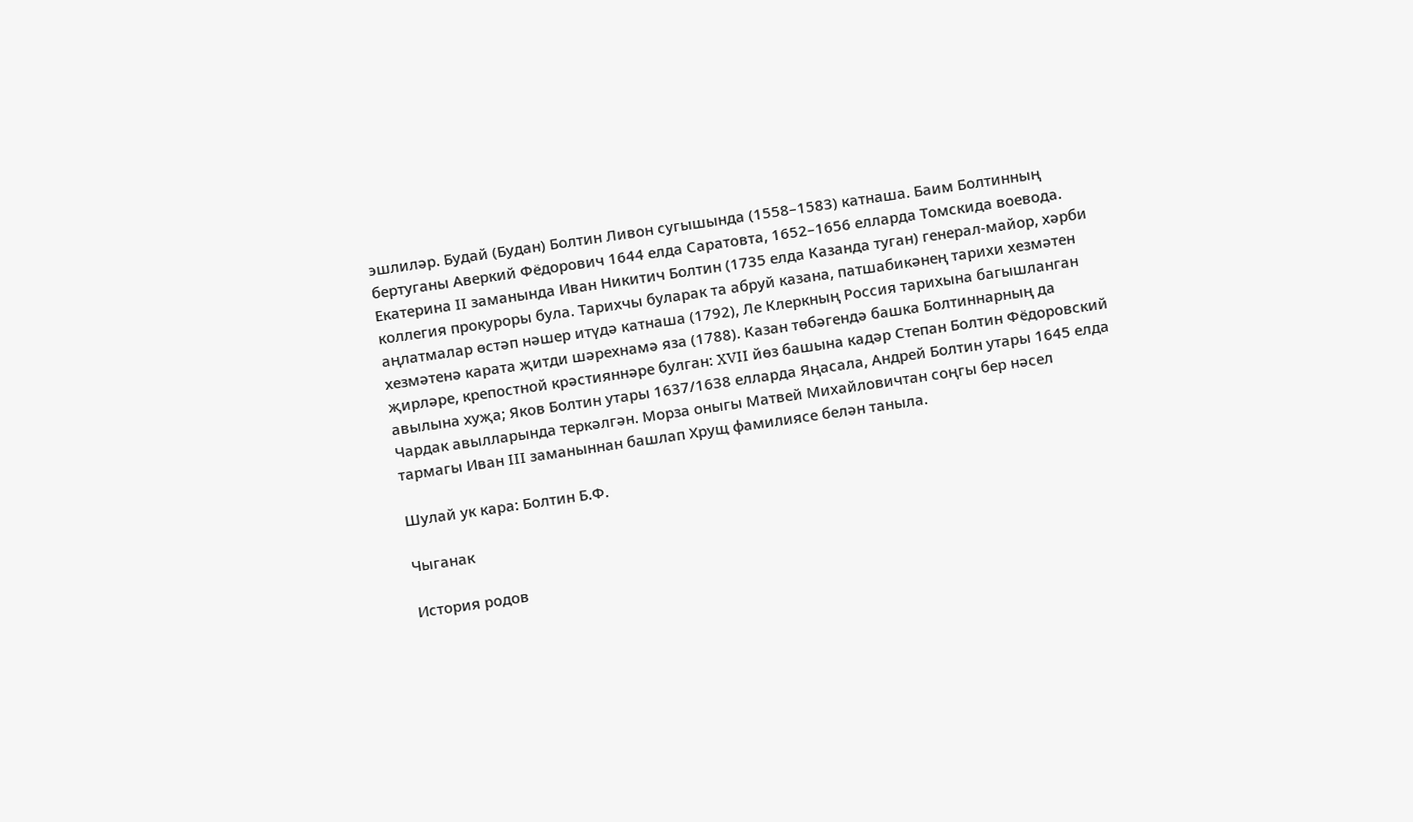эшлиләр. Будай (Будан) Болтин Ливон сугышында (1558–1583) катнаша. Баим Болтинның бертуганы Аверкий Фёдорович 1644 елда Саратовта, 1652–1656 елларда Томскида воевода. Екатерина II заманында Иван Никитич Болтин (1735 елда Казанда туган) генерал-майор, хәрби коллегия прокуроры була. Тарихчы буларак та абруй казана, патшабикәнең тарихи хезмәтен аңлатмалар өстәп нәшер итүдә катнаша (1792), Ле Клеркның Россия тарихына багышланган хезмәтенә карата җитди шәрехнамә яза (1788). Казан төбәгендә башка Болтиннарның да җирләре, крепостной крәстияннәре булган: XVII йөз башына кадәр Степан Болтин Фёдоровский авылына хуҗа; Яков Болтин утары 1637/1638 елларда Яңасала, Андрей Болтин утары 1645 елда Чардак авылларында теркәлгән. Морза оныгы Матвей Михайловичтан соңгы бер нәсел тармагы Иван III заманыннан башлап Хрущ фамилиясе белән таныла.

Шулай ук кара: Болтин Б.Ф.

Чыганак

История родов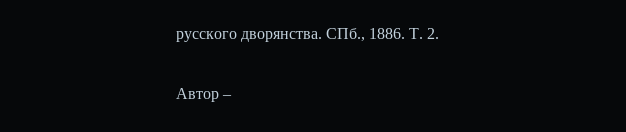русского дворянства. СПб., 1886. Т. 2.

Автор –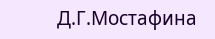Д.Г.Мостафина